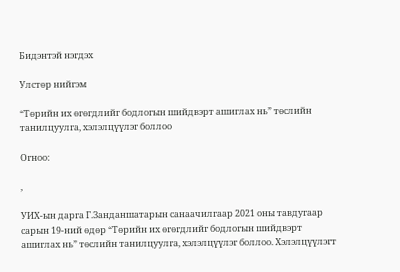Бидэнтэй нэгдэх

Улстөр нийгэм

“Төрийн их өгөгдлийг бодлогын шийдвэрт ашиглах нь” төслийн танилцуулга, хэлэлцүүлэг боллоо

Огноо:

,

УИХ-ын дарга Г.Занданшатарын санаачилгаар 2021 оны тавдугаар сарын 19-ний өдөр “Төрийн их өгөгдлийг бодлогын шийдвэрт ашиглах нь” төслийн танилцуулга, хэлэлцүүлэг боллоо. Хэлэлцүүлэгт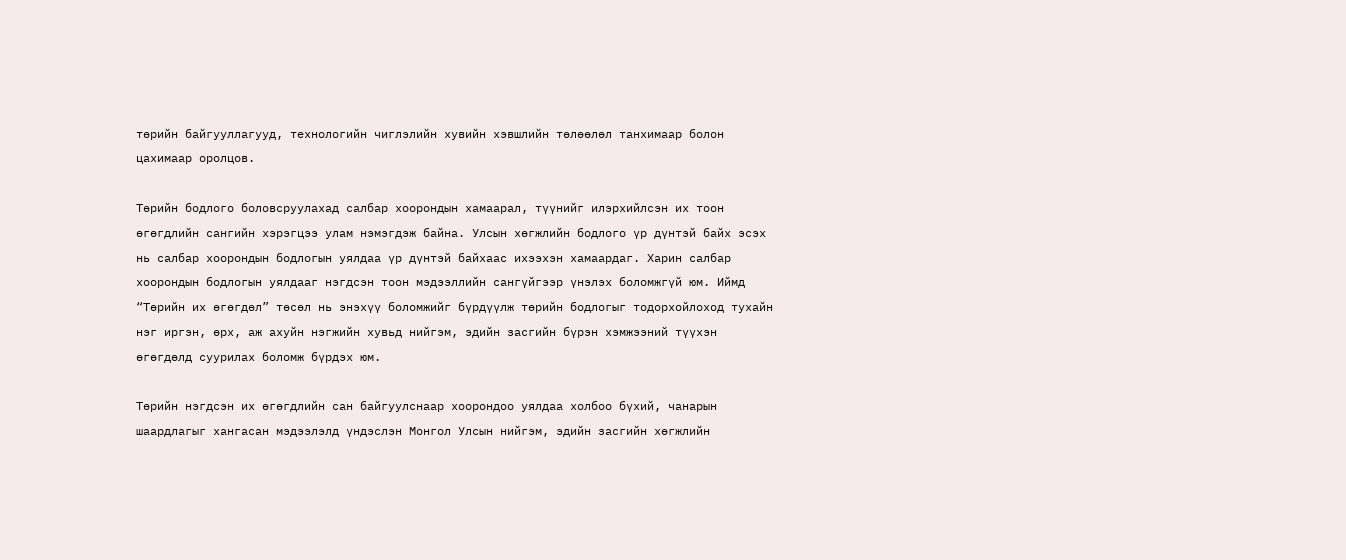төрийн байгууллагууд, технологийн чиглэлийн хувийн хэвшлийн төлөөлөл танхимаар болон цахимаар оролцов.

Төрийн бодлого боловсруулахад салбар хоорондын хамаарал, түүнийг илэрхийлсэн их тоон өгөгдлийн сангийн хэрэгцээ улам нэмэгдэж байна. Улсын хөгжлийн бодлого үр дүнтэй байх эсэх нь салбар хоорондын бодлогын уялдаа үр дүнтэй байхаас ихээхэн хамаардаг. Харин салбар хоорондын бодлогын уялдааг нэгдсэн тоон мэдээллийн сангүйгээр үнэлэх боломжгүй юм. Иймд “Төрийн их өгөгдөл” төсөл нь энэхүү боломжийг бүрдүүлж төрийн бодлогыг тодорхойлоход тухайн нэг иргэн, өрх, аж ахуйн нэгжийн хувьд нийгэм, эдийн засгийн бүрэн хэмжээний түүхэн өгөгдөлд суурилах боломж бүрдэх юм.

Төрийн нэгдсэн их өгөгдлийн сан байгуулснаар хоорондоо уялдаа холбоо бүхий, чанарын шаардлагыг хангасан мэдээлэлд үндэслэн Монгол Улсын нийгэм, эдийн засгийн хөгжлийн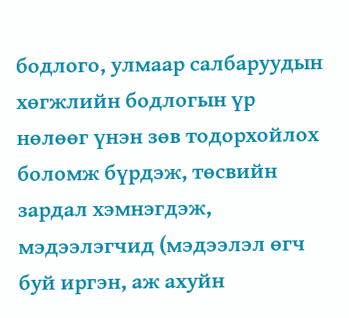бодлого, улмаар салбаруудын хөгжлийн бодлогын үр нөлөөг үнэн зөв тодорхойлох боломж бүрдэж, төсвийн зардал хэмнэгдэж, мэдээлэгчид (мэдээлэл өгч буй иргэн, аж ахуйн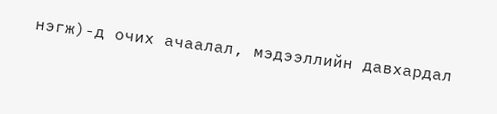нэгж)-д очих ачаалал, мэдээллийн давхардал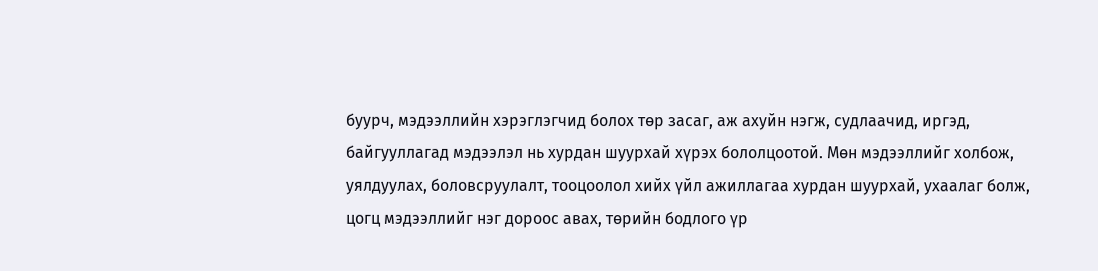буурч, мэдээллийн хэрэглэгчид болох төр засаг, аж ахуйн нэгж, судлаачид, иргэд, байгууллагад мэдээлэл нь хурдан шуурхай хүрэх бололцоотой. Мөн мэдээллийг холбож, уялдуулах, боловсруулалт, тооцоолол хийх үйл ажиллагаа хурдан шуурхай, ухаалаг болж, цогц мэдээллийг нэг дороос авах, төрийн бодлого үр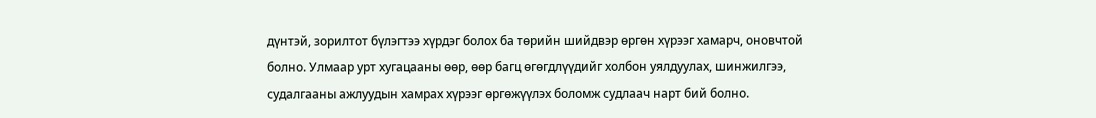дүнтэй, зорилтот бүлэгтээ хүрдэг болох ба төрийн шийдвэр өргөн хүрээг хамарч, оновчтой болно. Улмаар урт хугацааны өөр, өөр багц өгөгдлүүдийг холбон уялдуулах, шинжилгээ, судалгааны ажлуудын хамрах хүрээг өргөжүүлэх боломж судлаач нарт бий болно.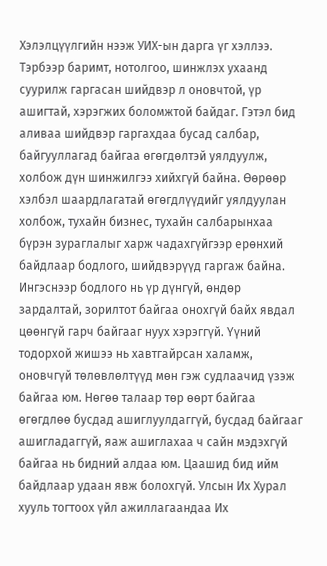Хэлэлцүүлгийн нээж УИХ-ын дарга үг хэллээ. Тэрбээр баримт, нотолгоо, шинжлэх ухаанд суурилж гаргасан шийдвэр л оновчтой, үр ашигтай, хэрэгжих боломжтой байдаг. Гэтэл бид аливаа шийдвэр гаргахдаа бусад салбар, байгууллагад байгаа өгөгдөлтэй уялдуулж, холбож дүн шинжилгээ хийхгүй байна. Өөрөөр хэлбэл шаардлагатай өгөгдлүүдийг уялдуулан холбож, тухайн бизнес, тухайн салбарынхаа бүрэн зураглалыг харж чадахгүйгээр ерөнхий байдлаар бодлого, шийдвэрүүд гаргаж байна. Ингэснээр бодлого нь үр дүнгүй, өндөр зардалтай, зорилтот байгаа онохгүй байх явдал цөөнгүй гарч байгааг нуух хэрэггүй. Үүний тодорхой жишээ нь хавтгайрсан халамж, оновчгүй төлөвлөлтүүд мөн гэж судлаачид үзэж байгаа юм. Нөгөө талаар төр өөрт байгаа өгөгдлөө бусдад ашиглуулдаггүй, бусдад байгааг ашигладаггүй, яаж ашиглахаа ч сайн мэдэхгүй байгаа нь бидний алдаа юм. Цаашид бид ийм байдлаар удаан явж болохгүй. Улсын Их Хурал хууль тогтоох үйл ажиллагаандаа Их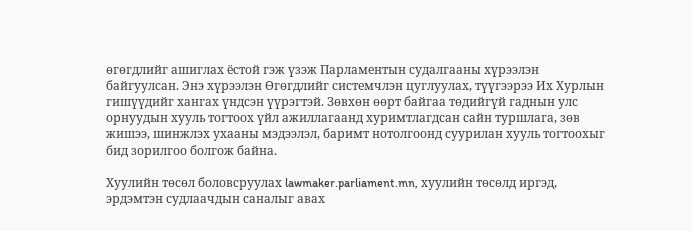өгөгдлийг ашиглах ёстой гэж үзэж Парламентын судалгааны хүрээлэн байгуулсан. Энэ хүрээлэн Өгөгдлийг системчлэн цуглуулах, түүгээрээ Их Хурлын гишүүдийг хангах үндсэн үүрэгтэй. Зөвхөн өөрт байгаа төдийгүй гаднын улс орнуудын хууль тогтоох үйл ажиллагаанд хуримтлагдсан сайн туршлага, зөв жишээ, шинжлэх ухааны мэдээлэл, баримт нотолгоонд суурилан хууль тогтоохыг бид зорилгоо болгож байна.

Хуулийн төсөл боловсруулах lawmaker.parliament.mn, хуулийн төсөлд иргэд, эрдэмтэн судлаачдын саналыг авах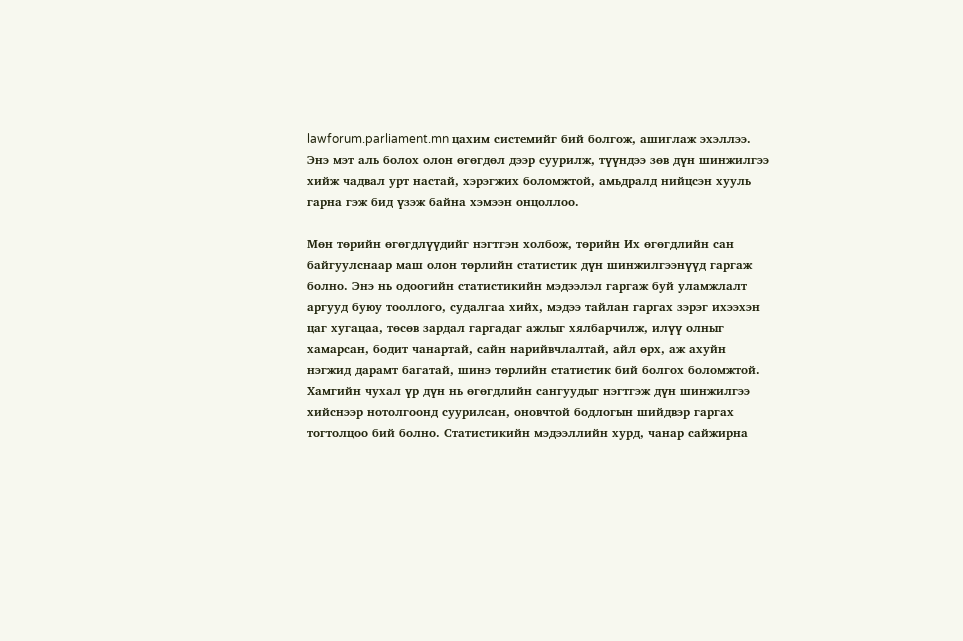lawforum.parliament.mn цахим системийг бий болгож, ашиглаж эхэллээ. Энэ мэт аль болох олон өгөгдөл дээр суурилж, түүндээ зөв дүн шинжилгээ хийж чадвал урт настай, хэрэгжих боломжтой, амьдралд нийцсэн хууль гарна гэж бид үзэж байна хэмээн онцоллоо.

Мөн төрийн өгөгдлүүдийг нэгтгэн холбож, төрийн Их өгөгдлийн сан байгуулснаар маш олон төрлийн статистик дүн шинжилгээнүүд гаргаж болно. Энэ нь одоогийн статистикийн мэдээлэл гаргаж буй уламжлалт аргууд буюу тооллого, судалгаа хийх, мэдээ тайлан гаргах зэрэг ихээхэн цаг хугацаа, төсөв зардал гаргадаг ажлыг хялбарчилж, илүү олныг хамарсан, бодит чанартай, сайн нарийвчлалтай, айл өрх, аж ахуйн нэгжид дарамт багатай, шинэ төрлийн статистик бий болгох боломжтой. Хамгийн чухал үр дүн нь өгөгдлийн сангуудыг нэгтгэж дүн шинжилгээ хийснээр нотолгоонд суурилсан, оновчтой бодлогын шийдвэр гаргах тогтолцоо бий болно. Статистикийн мэдээллийн хурд, чанар сайжирна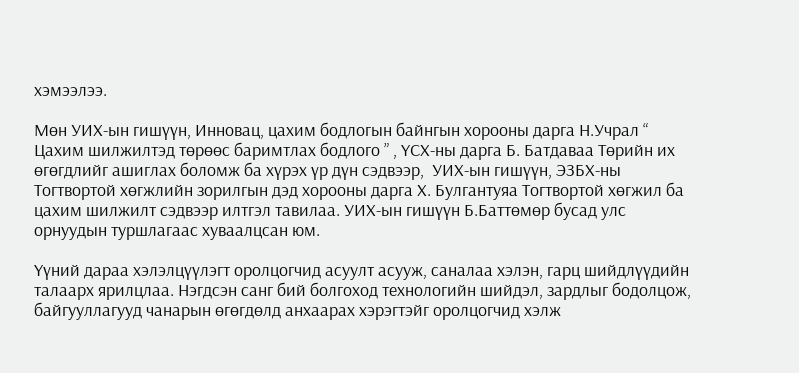хэмээлээ.

Мөн УИХ-ын гишүүн, Инновац, цахим бодлогын байнгын хорооны дарга Н.Учрал “ Цахим шилжилтэд төрөөс баримтлах бодлого ” , ҮСХ-ны дарга Б. Батдаваа Төрийн их өгөгдлийг ашиглах боломж ба хүрэх үр дүн сэдвээр,  УИХ-ын гишүүн, ЭЗБХ-ны Тогтвортой хөгжлийн зорилгын дэд хорооны дарга Х. Булгантуяа Тогтвортой хөгжил ба цахим шилжилт сэдвээр илтгэл тавилаа. УИХ-ын гишүүн Б.Баттөмөр бусад улс орнуудын туршлагаас хуваалцсан юм.

Үүний дараа хэлэлцүүлэгт оролцогчид асуулт асууж, саналаа хэлэн, гарц шийдлүүдийн талаарх ярилцлаа. Нэгдсэн санг бий болгоход технологийн шийдэл, зардлыг бодолцож, байгууллагууд чанарын өгөгдөлд анхаарах хэрэгтэйг оролцогчид хэлж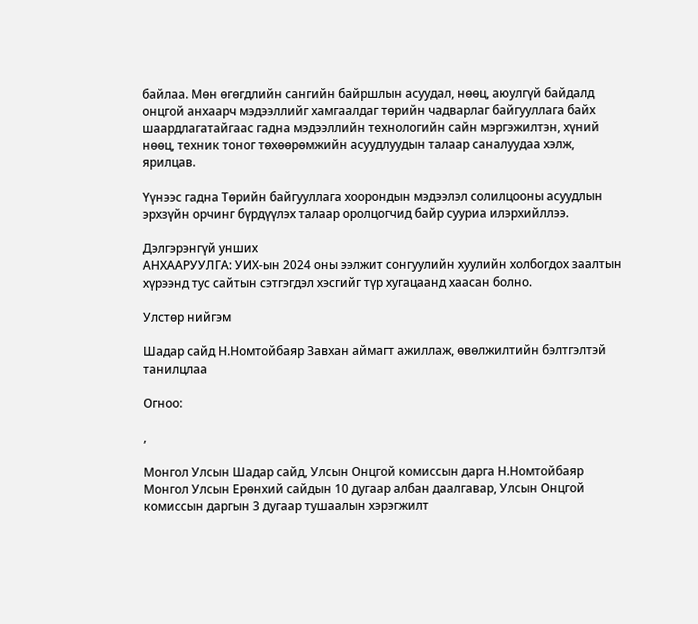байлаа. Мөн өгөгдлийн сангийн байршлын асуудал, нөөц, аюулгүй байдалд онцгой анхаарч мэдээллийг хамгаалдаг төрийн чадварлаг байгууллага байх шаардлагатайгаас гадна мэдээллийн технологийн сайн мэргэжилтэн, хүний нөөц, техник тоног төхөөрөмжийн асуудлуудын талаар саналуудаа хэлж, ярилцав.

Үүнээс гадна Төрийн байгууллага хоорондын мэдээлэл солилцооны асуудлын эрхзүйн орчинг бүрдүүлэх талаар оролцогчид байр сууриа илэрхийллээ.

Дэлгэрэнгүй унших
АНХААРУУЛГА: УИХ-ын 2024 оны ээлжит сонгуулийн хуулийн холбогдох заалтын хүрээнд тус сайтын сэтгэгдэл хэсгийг түр хугацаанд хаасан болно.

Улстөр нийгэм

Шадар сайд Н.Номтойбаяр Завхан аймагт ажиллаж, өвөлжилтийн бэлтгэлтэй танилцлаа

Огноо:

,

Монгол Улсын Шадар сайд, Улсын Онцгой комиссын дарга Н.Номтойбаяр Монгол Улсын Ерөнхий сайдын 10 дугаар албан даалгавар, Улсын Онцгой комиссын даргын 3 дугаар тушаалын хэрэгжилт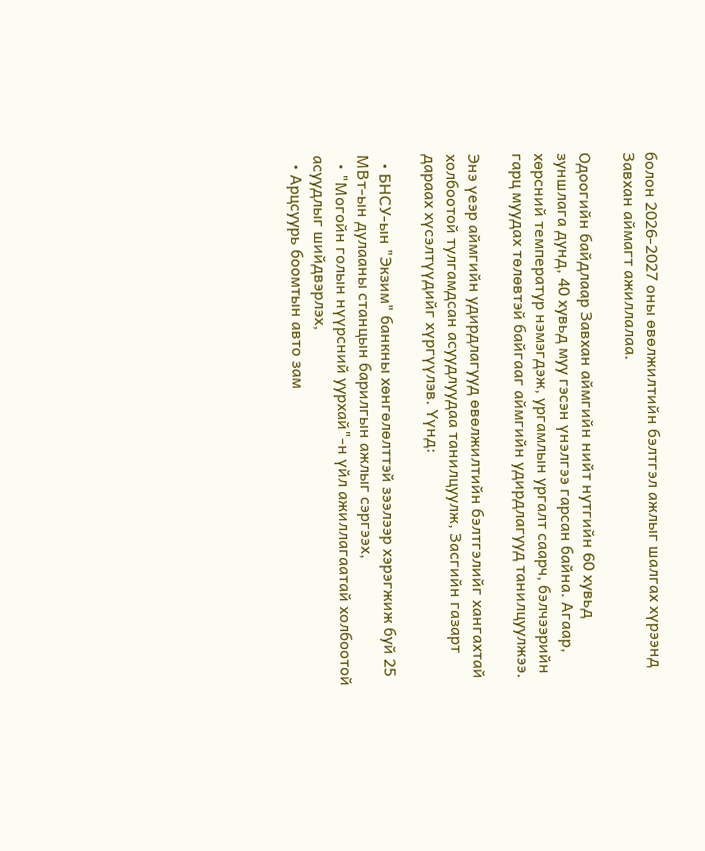болон 2026-2027 оны өвөлжилтийн бэлтгэл ажлыг шалгах хүрээнд Завхан аймагт ажиллалаа.

Одоогийн байдлаар Завхан аймгийн нийт нутгийн 60 хувьд зуншлага дунд, 40 хувьд муу гэсэн үнэлгээ гарсан байна. Агаар, хөрсний температур нэмэгдэж, ургамлын ургалт саарч, бэлчээрийн гарц муудах төлөвтэй байгааг аймгийн удирдлагууд танилцуулжээ.

Энэ үеэр аймгийн удирдлагууд өвөлжилтийн бэлтгэлийг хангахтай холбоотой тулгамдсан асуудлуудаа танилцуулж, Засгийн газарт дараах хүсэлтүүдийг хүргүүлэв. Үүнд:

  • БНСУ-ын "Экзим" банкны хөнгөлөлттэй зээлээр хэрэгжиж буй 25 МВт-ын дулааны станцын барилгын ажлыг сэргээх,
  • "Могойн голын нүүрсний уурхай"-н үйл ажиллагаатай холбоотой асуудлыг шийдвэрлэх,
  • Арцсуурь боомтын авто зам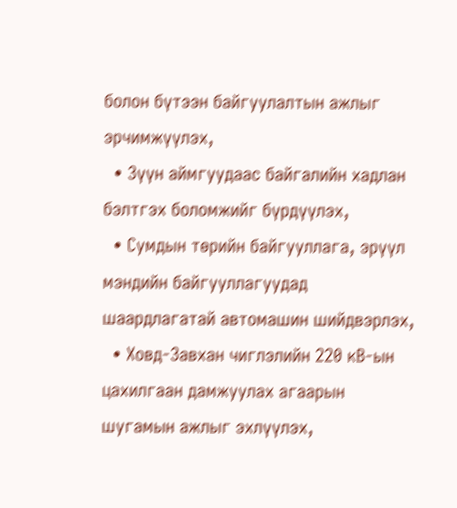болон бүтээн байгуулалтын ажлыг эрчимжүүлэх,
  • Зүүн аймгуудаас байгалийн хадлан бэлтгэх боломжийг бүрдүүлэх,
  • Сумдын төрийн байгууллага, эрүүл мэндийн байгууллагуудад шаардлагатай автомашин шийдвэрлэх,
  • Ховд-Завхан чиглэлийн 220 кВ-ын цахилгаан дамжуулах агаарын шугамын ажлыг эхлүүлэх,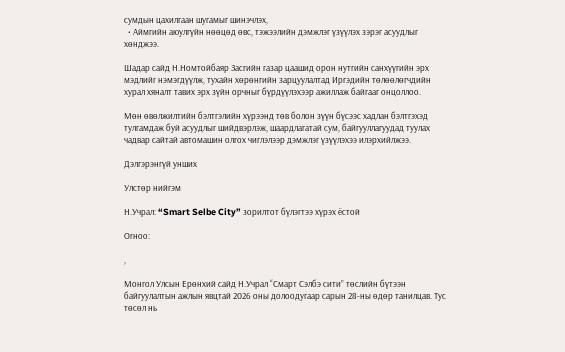сумдын цахилгаан шугамыг шинэчлэх,
  • Аймгийн аюулгүйн нөөцөд өвс, тэжээлийн дэмжлэг үзүүлэх зэрэг асуудлыг хөнджээ.

Шадар сайд Н.Номтойбаяр Засгийн газар цаашид орон нутгийн санхүүгийн эрх мэдлийг нэмэгдүүлж, тухайн хөрөнгийн зарцуулалтад Иргэдийн төлөөлөгчдийн хурал хяналт тавих эрх зүйн орчныг бүрдүүлэхээр ажиллаж байгааг онцоллоо.

Мөн өвөлжилтийн бэлтгэлийн хүрээнд төв болон зүүн бүсээс хадлан бэлтгэхэд тулгамдаж буй асуудлыг шийдвэрлэж, шаардлагатай сум, байгууллагуудад туулах чадвар сайтай автомашин олгох чиглэлээр дэмжлэг үзүүлэхээ илэрхийлжээ.

Дэлгэрэнгүй унших

Улстөр нийгэм

Н.Учрал: “Smart Selbe City” зорилтот бүлэгтээ хүрэх ёстой

Огноо:

,

Монгол Улсын Ерөнхий сайд Н.Учрал “Смарт Сэлбэ сити” төслийн бүтээн байгуулалтын ажлын явцтай 2026 оны долоодугаар сарын 28-ны өдөр танилцав. Тус төсөл нь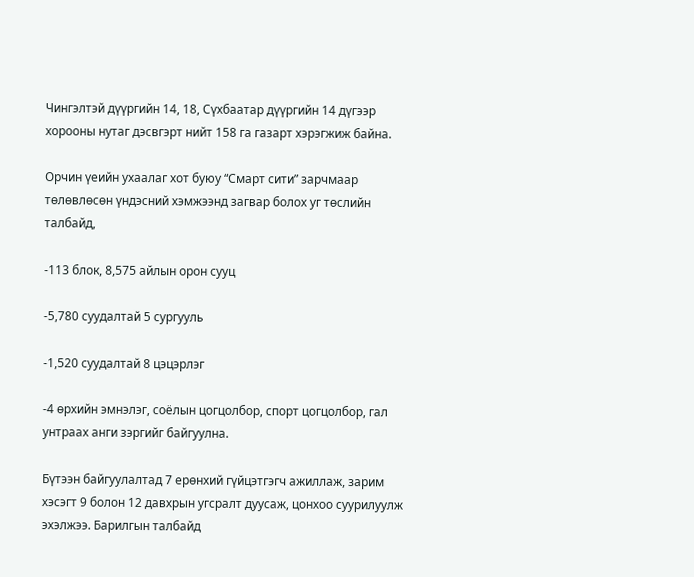Чингэлтэй дүүргийн 14, 18, Сүхбаатар дүүргийн 14 дүгээр хорооны нутаг дэсвгэрт нийт 158 га газарт хэрэгжиж байна.

Орчин үеийн ухаалаг хот буюу “Смарт сити” зарчмаар төлөвлөсөн үндэсний хэмжээнд загвар болох уг төслийн талбайд,

-113 блок, 8,575 айлын орон сууц

-5,780 суудалтай 5 сургууль

-1,520 суудалтай 8 цэцэрлэг

-4 өрхийн эмнэлэг, соёлын цогцолбор, спорт цогцолбор, гал унтраах анги зэргийг байгуулна.

Бүтээн байгуулалтад 7 ерөнхий гүйцэтгэгч ажиллаж, зарим хэсэгт 9 болон 12 давхрын угсралт дуусаж, цонхоо суурилуулж эхэлжээ. Барилгын талбайд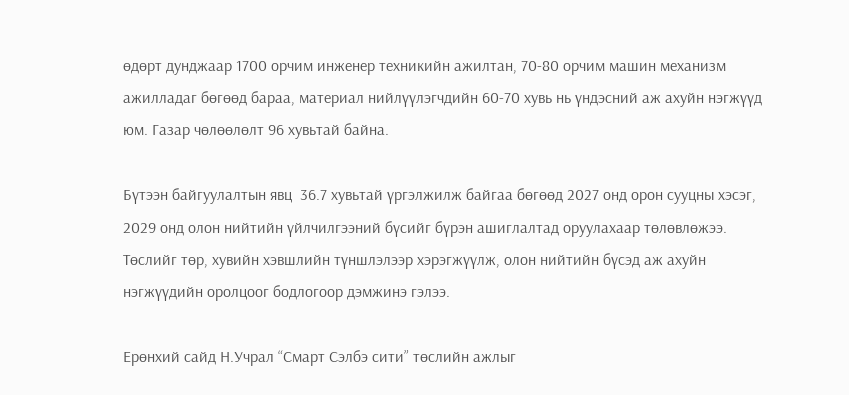өдөрт дунджаар 1700 орчим инженер техникийн ажилтан, 70-80 орчим машин механизм ажилладаг бөгөөд бараа, материал нийлүүлэгчдийн 60-70 хувь нь үндэсний аж ахуйн нэгжүүд юм. Газар чөлөөлөлт 96 хувьтай байна.

Бүтээн байгуулалтын явц  36.7 хувьтай үргэлжилж байгаа бөгөөд 2027 онд орон сууцны хэсэг, 2029 онд олон нийтийн үйлчилгээний бүсийг бүрэн ашиглалтад оруулахаар төлөвлөжээ. Төслийг төр, хувийн хэвшлийн түншлэлээр хэрэгжүүлж, олон нийтийн бүсэд аж ахуйн нэгжүүдийн оролцоог бодлогоор дэмжинэ гэлээ.

Ерөнхий сайд Н.Учрал “Смарт Сэлбэ сити” төслийн ажлыг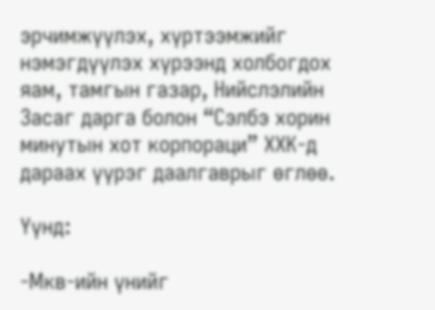эрчимжүүлэх, хүртээмжийг нэмэгдүүлэх хүрээнд холбогдох яам, тамгын газар, Нийслэлийн Засаг дарга болон “Сэлбэ хорин минутын хот корпораци” ХХК-д дараах үүрэг даалгаврыг өглөө.

Үүнд:

-Мкв-ийн үнийг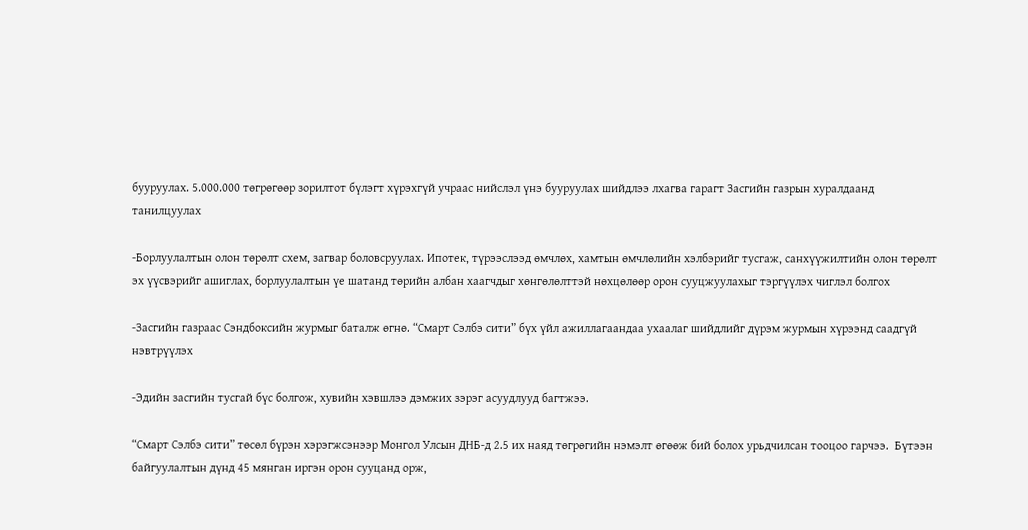бууруулах. 5.000.000 төгрөгөөр зорилтот бүлэгт хүрэхгүй учраас нийслэл үнэ бууруулах шийдлээ лхагва гарагт Засгийн газрын хуралдаанд танилцуулах

-Борлуулалтын олон төрөлт схем, загвар боловсруулах. Ипотек, түрээслээд өмчлөх, хамтын өмчлөлийн хэлбэрийг тусгаж, санхүүжилтийн олон төрөлт эх үүсвэрийг ашиглах, борлуулалтын үе шатанд төрийн албан хаагчдыг хөнгөлөлттэй нөхцөлөөр орон сууцжуулахыг тэргүүлэх чиглэл болгох

-Засгийн газраас Сэндбоксийн журмыг баталж өгнө. “Смарт Сэлбэ сити” бүх үйл ажиллагаандаа ухаалаг шийдлийг дүрэм журмын хүрээнд саадгүй нэвтрүүлэх

-Эдийн засгийн тусгай бүс болгож, хувийн хэвшлээ дэмжих зэрэг асуудлууд багтжээ.

“Смарт Сэлбэ сити” төсөл бүрэн хэрэгжсэнээр Монгол Улсын ДНБ-д 2.5 их наяд төгрөгийн нэмэлт өгөөж бий болох урьдчилсан тооцоо гарчээ.  Бүтээн байгуулалтын дүнд 45 мянган иргэн орон сууцанд орж,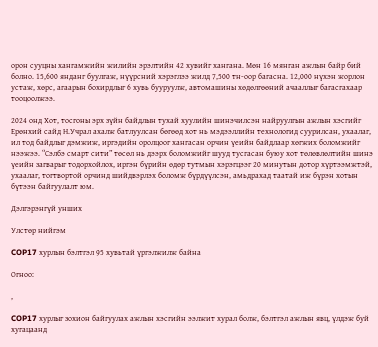орон сууцны хангамжийн жилийн эрэлтийн 42 хувийг хангана. Мөн 16 мянган ажлын байр бий болно. 15,600 янданг буулгаж, нүүрсний хэрэглээ жилд 7,500 тн-оор багасна. 12,000 нүхэн жорлон устаж, хөрс, агаарын бохирдлыг 6 хувь бууруулж, автомашины хөдөлгөөний ачааллыг багасгахаар тооцоолжээ.

2024 онд Хот, тосгоны эрх зүйн байдлын тухай хуулийн шинэчилсэн найруулгын ажлын хэсгийг Ерөнхий сайд Н.Учрал ахалж батлуулсан бөгөөд хот нь мэдээллийн технологид суурилсан, ухаалаг, ил тод байдлыг дэмжиж, иргэдийн оролцоог хангасан орчин үеийн байдлаар хөгжих боломжийг нээжээ. “Сэлбэ смарт сити” төсөл нь дээрх боломжийг шууд тусгасан буюу хот төлөвлөлтийн шинэ үеийн загварыг тодорхойлох, иргэн бүрийн өдөр тутмын хэрэгцээг 20 минутын дотор хүртээмжтэй, ухаалаг, тогтвортой орчинд шийдвэрлэх боломж бүрдүүлсэн, амьдрахад таатай иж бүрэн хотын бүтээн байгуулалт юм.

Дэлгэрэнгүй унших

Улстөр нийгэм

COP17 хурлын бэлтгэл 95 хувьтай үргэлжилж байна

Огноо:

,

COP17 хурлыг зохион байгуулах ажлын хэсгийн ээлжит хурал болж, бэлтгэл ажлын явц, үлдэж буй хугацаанд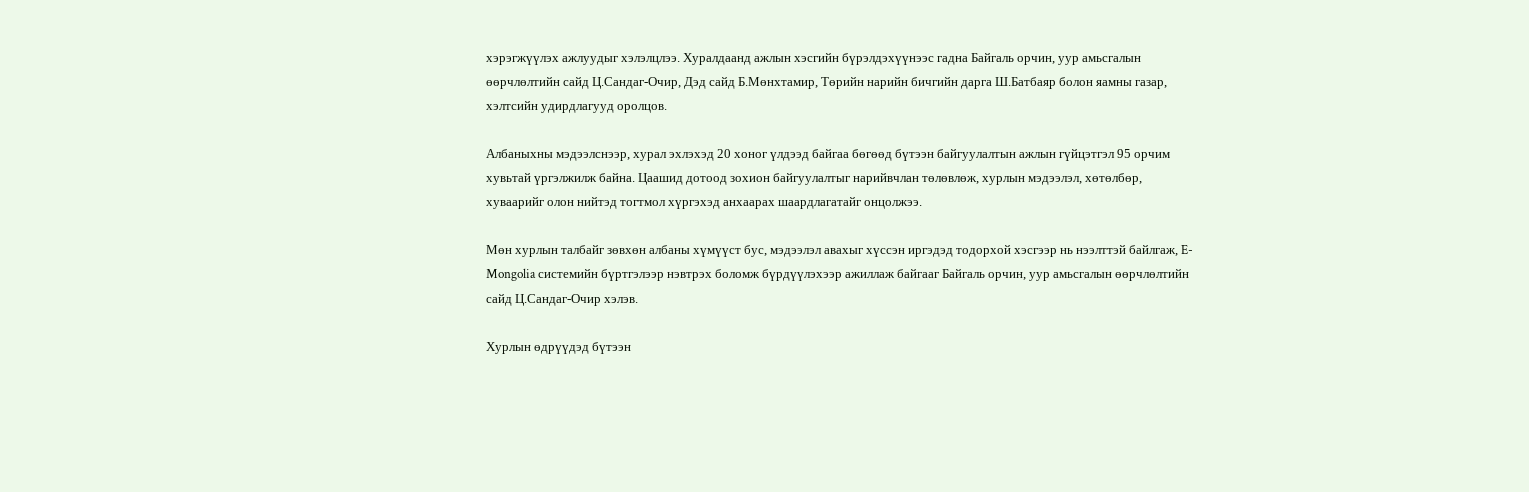хэрэгжүүлэх ажлуудыг хэлэлцлээ. Хуралдаанд ажлын хэсгийн бүрэлдэхүүнээс гадна Байгаль орчин, уур амьсгалын өөрчлөлтийн сайд Ц.Сандаг-Очир, Дэд сайд Б.Мөнхтамир, Төрийн нарийн бичгийн дарга Ш.Батбаяр болон яамны газар, хэлтсийн удирдлагууд оролцов.

Албаныхны мэдээлснээр, хурал эхлэхэд 20 хоног үлдээд байгаа бөгөөд бүтээн байгуулалтын ажлын гүйцэтгэл 95 орчим хувьтай үргэлжилж байна. Цаашид дотоод зохион байгуулалтыг нарийвчлан төлөвлөж, хурлын мэдээлэл, хөтөлбөр, хуваарийг олон нийтэд тогтмол хүргэхэд анхаарах шаардлагатайг онцолжээ.

Мөн хурлын талбайг зөвхөн албаны хүмүүст бус, мэдээлэл авахыг хүссэн иргэдэд тодорхой хэсгээр нь нээлттэй байлгаж, E-Mongolia системийн бүртгэлээр нэвтрэх боломж бүрдүүлэхээр ажиллаж байгааг Байгаль орчин, уур амьсгалын өөрчлөлтийн сайд Ц.Сандаг-Очир хэлэв.

Хурлын өдрүүдэд бүтээн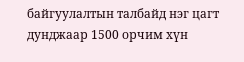байгуулалтын талбайд нэг цагт дунджаар 1500 орчим хүн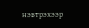нэвтрэхээр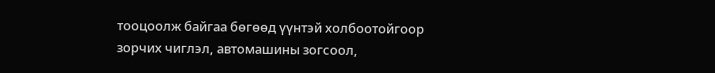тооцоолж байгаа бөгөөд үүнтэй холбоотойгоор зорчих чиглэл, автомашины зогсоол,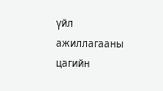үйл ажиллагааны цагийн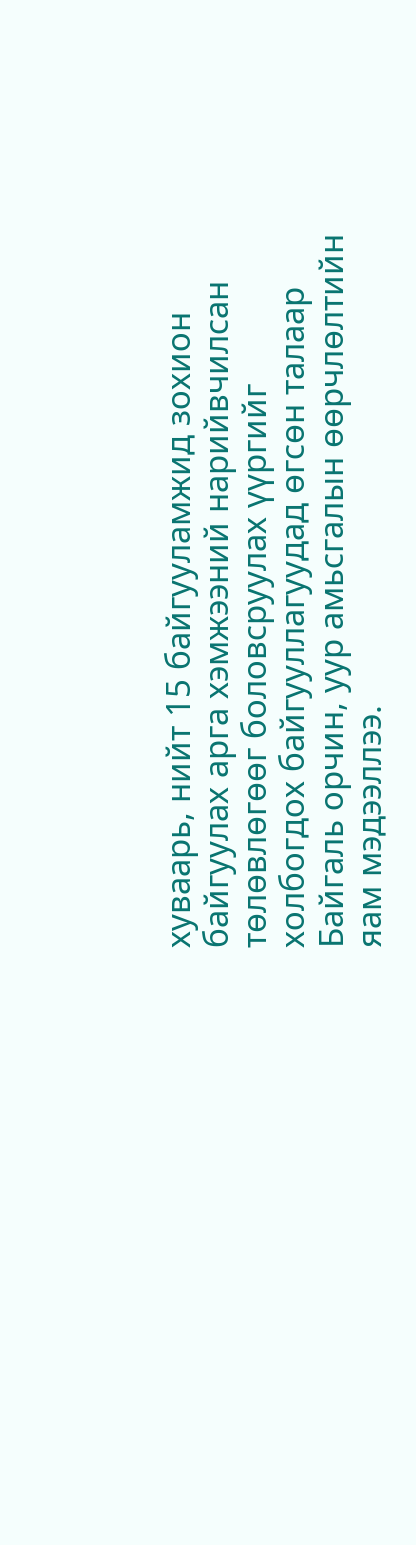хуваарь, нийт 15 байгууламжид зохион байгуулах арга хэмжээний нарийвчилсан төлөвлөгөөг боловсруулах үүргийг холбогдох байгууллагуудад өгсөн талаар Байгаль орчин, уур амьсгалын өөрчлөлтийн яам мэдээллээ.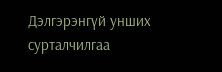Дэлгэрэнгүй унших
сурталчилгаа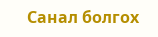Санал болгох